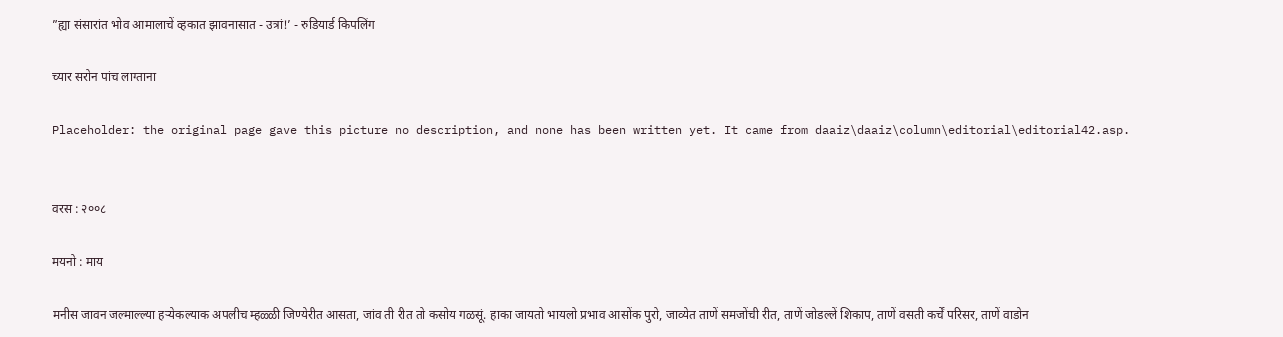”ह्या संसारांत भोव आमालाचें व्हकात झावनासात - उत्रां!’ - रुडियार्ड किपलिंग

च्यार सरोन पांच लाग्ताना

Placeholder: the original page gave this picture no description, and none has been written yet. It came from daaiz\daaiz\column\editorial\editorial42.asp.


वरस : २००८

मयनो : माय

मनीस जावन जल्माल्ल्या हऱ्येकल्याक अपलीच म्हळ्ळी जिण्येरीत आसता, जांव ती रीत तो कसोय गळसूं. हाका जायतो भायलो प्रभाव आसोंक पुरो, जाव्येत ताणें समजोंची रीत, ताणें जोड‌ल्लें शिकाप, ताणें वसती कर्चें परिसर, ताणें वाडोन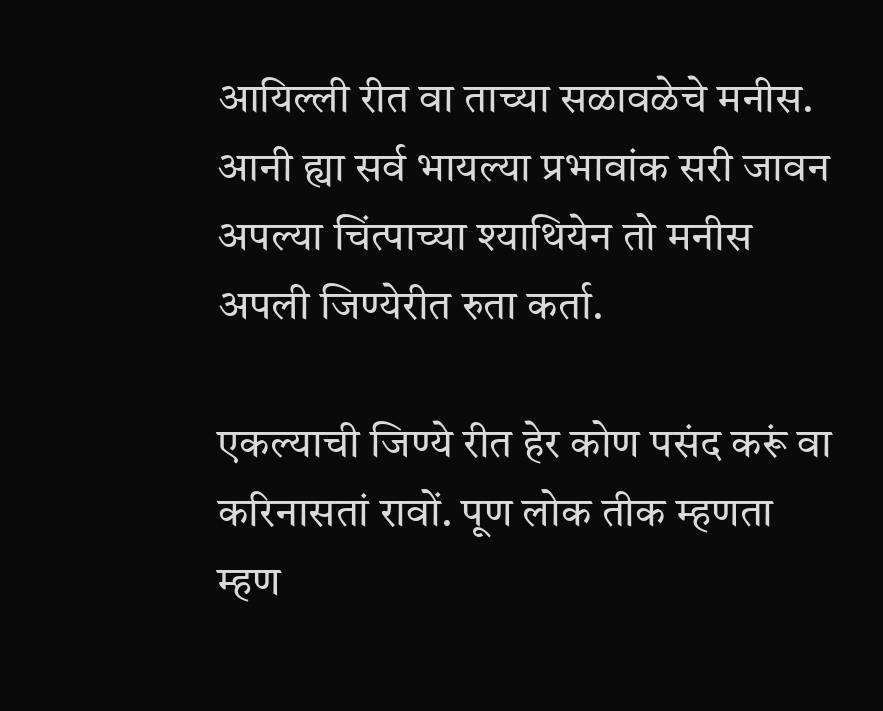आयिल्ली रीत वा ताच्या सळावळेचे मनीस. आनी ह्या सर्व भायल्या प्रभावांक सरी जावन अपल्या चिंत्पाच्या श्याथियेन तो मनीस अपली जिण्येरीत रुता कर्ता.

एकल्याची जिण्ये रीत हेर कोण पसंद करूं वा करिनासतां रावों. पूण लोक तीक म्हणता म्हण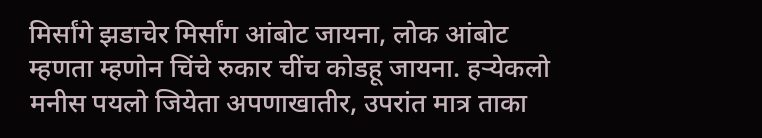मिर्सांगे झडाचेर मिर्सांग आंबोट जायना, लोक आंबोट म्हणता म्हणोन चिंचे रुकार चींच कोडहू जायना. हऱ्येकलो मनीस पयलो जियेता अपणाखातीर, उपरांत मात्र ताका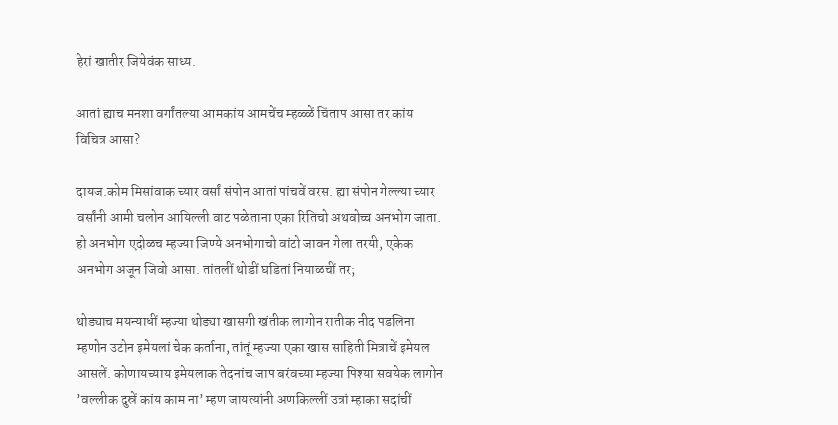हेरां खातीर जियेवंक साध्य.

आतां ह्याच मनशा वर्गांतल्या आमकांय आमचेंच म्हळ्ळें चिंताप आसा तर कांय विचित्र आसा?

दायज.कोम मिसांवाक च्यार वर्सां संपोन आतां पांचवें वरस. ह्या संपोन गेल्ल्या च्यार वर्सांनी आमी चलोन आयिल्ली वाट पळेताना एका रितिचो अथवोच्च अनभोग जाता. हो अनभोग एदोळ‌च म्हज्या जिण्ये अनभोगाचो वांटो जावन गेला तर‌यी, एकेक अनभोग अजून जिवो आसा. तांतलीं थोडीं घडितां नियाळचीं तर;

थोड्याच मयन्याधीं म्हज्या थोड्या खासगी खंतीक लागोन रातीक नीद पडलिना म्हणोन उटोन इमेयलां चेक कर्ताना, तांतूं म्हज्या एका खास साहिती मित्राचें इमेयल आसलें. कोणायच्याय इमेयलाक तेदनांच जाप बरंवच्या म्हज्या पिश्या सवयेक लागोन ’वल्लीक दुस्रें कांय काम ना’ म्हण जायत्यांनी अणकिल्लीं उत्रां म्हाका सदांचीं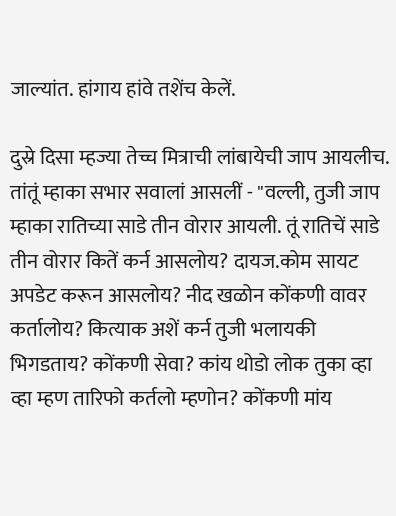जाल्यांत. हांगाय हांवे तशेंच केलें.

दुस्रे दिसा म्हज्या तेच्च मित्राची लांबायेची जाप आयलीच. तांतूं म्हाका सभार सवालां आसलीं - "वल्ली, तुजी जाप म्हाका रातिच्या साडे तीन वोरार आयली. तूं रातिचें साडे तीन वोरार कितें कर्न आसलोय? दायज.कोम सायट अप‌डेट करून आसलोय? नीद खळोन कोंकणी वावर कर्तालोय? कित्याक अशें कर्न तुजी भलायकी भिगडताय? कोंकणी सेवा? कांय थोडो लोक तुका व्हा व्हा म्हण तारिफो कर्तलो म्हणोन? कोंकणी मांय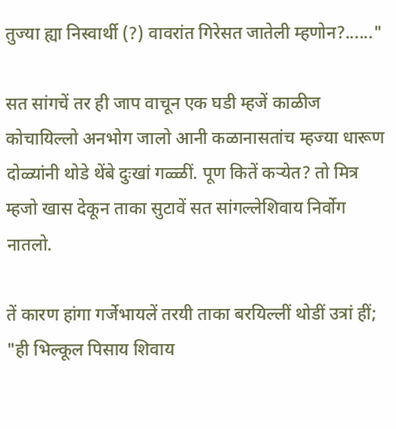तुज्या ह्या निस्वार्थी (?) वावरांत गिरेसत जातेली म्हणोन?......"

सत सांगचें तर ही जाप वाचून एक घडी म्हजें काळीज कोचायिल्लो अनभोग जालो आनी कळानासतांच म्हज्या धारूण दोळ्यांनी थोडे थेंबे दुःखां गळ्ळीं. पूण कितें कऱ्येत? तो मित्र म्हजो खास देकून ताका सुटावें सत सांग‌ल्लेशिवाय निर्वोग नातलो.

तें कारण हांगा गर्जेभायलें तर‌यी ताका बरयिल्लीं थोडीं उत्रां हीं; "ही भिल्कूल पिसाय शिवाय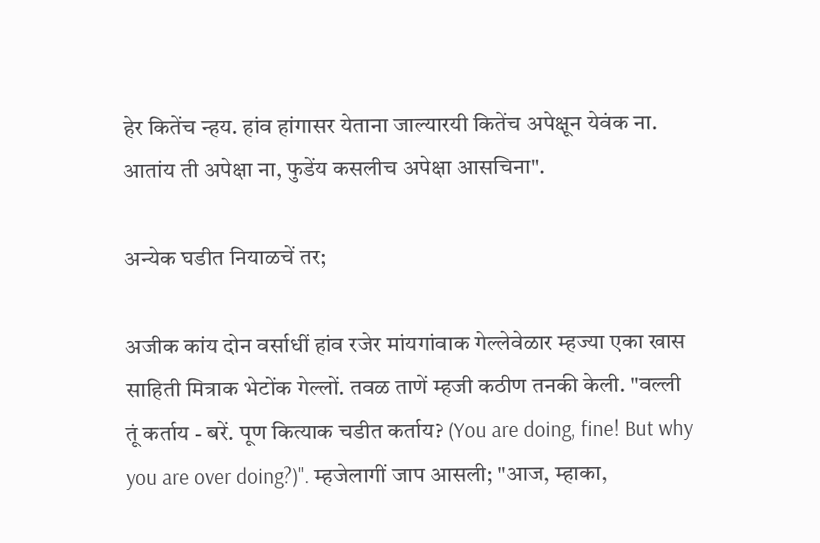हेर कितेंच न्हय. हांव हांगासर येताना जाल्यार‌यी कितेंच अपेक्षून येवंक ना. आतांय ती अपेक्षा ना, फुडेंय कसलीच अपेक्षा आसचिना".

अन्येक घडीत नियाळचें तर;

अजीक कांय दोन वर्साधीं हांव रजेर मांय‌गांवाक गेल्लेवेळार म्हज्या एका खास साहिती मित्राक भेटोंक गेल्लों. तवळ ताणें म्हजी कठीण तनकी केली. "वल्ली तूं कर्ताय - बरें. पूण कित्याक चडीत कर्ताय? (You are doing, fine! But why you are over doing?)". म्हजेलागीं जाप आसली; "आज, म्हाका,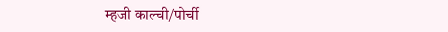म्हजी काल्ची/पोर्ची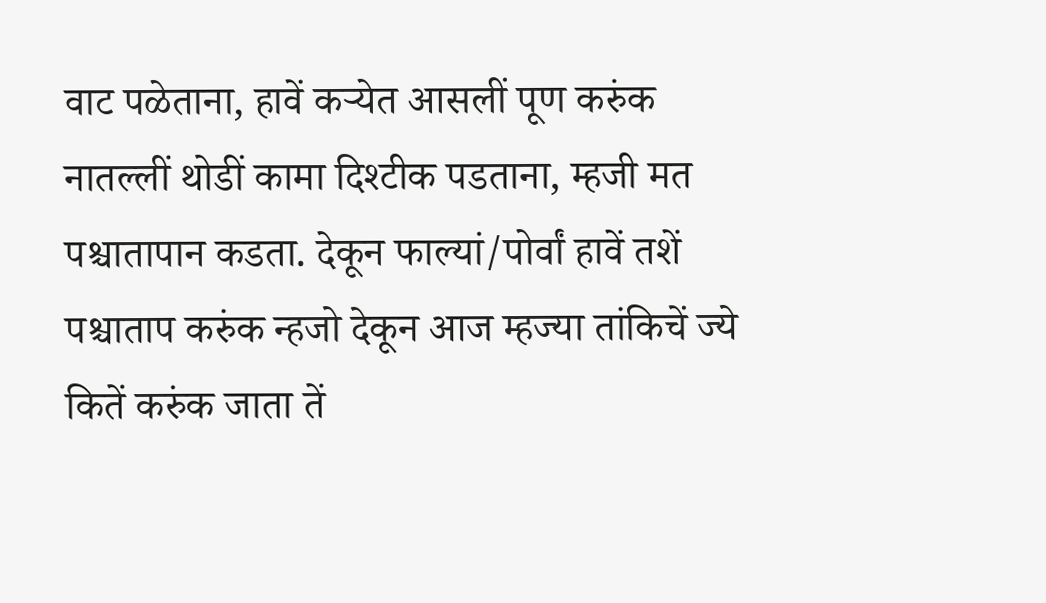वाट पळेताना, हावें कऱ्येत आसलीं पूण करुंक नात‌ल्लीं थोडीं कामा दिश्टीक पडताना, म्हजी मत पश्चातापान कडता. देकून फाल्यां/पोर्वां हावें तशें पश्चाताप करुंक न्हजो देकून आज म्हज्या तांकिचें ज्ये कितें करुंक जाता तें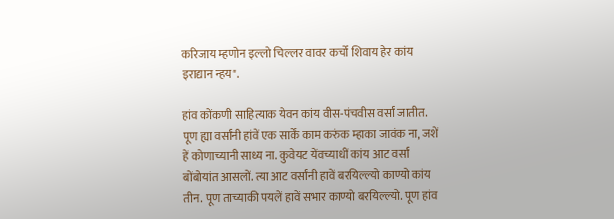करिजाय म्हणोन इल्लो चिल्लर वावर कर्चो शिवाय हेर कांय इराद्यान न्हय".

हांव कोंकणी साहित्याक येवन कांय वीस-पंचवीस वर्सां जातीत. पूण ह्या वर्सांनी हांवें एक सार्कें काम करुंक म्हाका जावंक ना, जशें हें कोणाच्यानी साध्य ना. कुवेयट येंवच्याधीं कांय आट वर्सां बोंबोयांत आसलों. त्या आट वर्सांनी हावें बरयिल्ल्यो काण्यो कांय तीन. पूण ताच्याकी पयलें हावें सभार काण्यो बरयिल्ल्यो. पूण हांव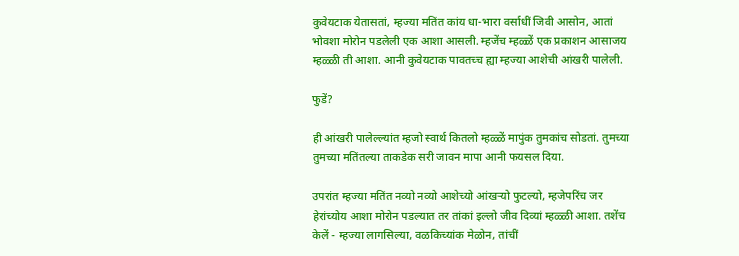कुवेयटाक येतासतां, म्हज्या मतिंत कांय धा-भारा वर्साधीं जिवी आसोन, आतां भोवशा मोरोन पडलेली एक आशा आसली. म्हजेंच म्हळ्ळें एक प्रकाशन आसाजय म्हळ्ळी ती आशा. आनी कुवेयटाक पावतच्च ह्या म्हज्या आशेची आंखरी पालेली.

फुडें?

ही आंखरी पालेल्ल्यांत म्हजो स्वार्थ कितलो म्हळ्ळें मापुंक तुमकांच सोडतां. तुमच्या तुमच्या मतिंतल्या ताकडेक सरी जावन मापा आनी फयसल दिया.

उपरांत म्हज्या मतिंत नव्यो नव्यो आशेच्यो आंखऱ्यो फुटल्यो, म्हजेपरिंच जर हेरांच्योय आशा मोरोन पडल्यात तर तांकां इल्लो जीव दिव्यां म्हळ्ळी आशा. तशेंच केलें - म्हज्या लागसिल्या, वळकिच्यांक मेळोन, तांचीं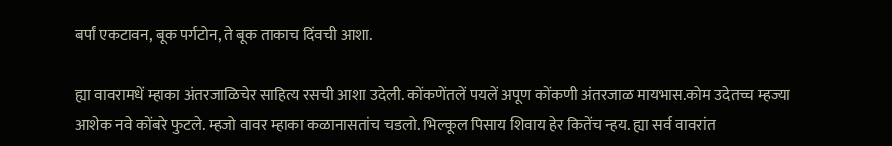बर्पां एकटावन, बूक पर्गटोन, ते बूक ताकाच दिंवची आशा.

ह्या वावरामधें म्हाका अंतर‌जाळिचेर साहित्य रसची आशा उदेली. कोंकणेंतलें पयलें अपूण कोंकणी अंतर‌जाळ माय‌भास.कोम उदेतच्च म्हज्या आशेक नवे कोंबरे फुटले. म्हजो वावर म्हाका कळानासतांच चडलो. भिल्कूल पिसाय शिवाय हेर कितेंच न्हय. ह्या सर्व वावरांत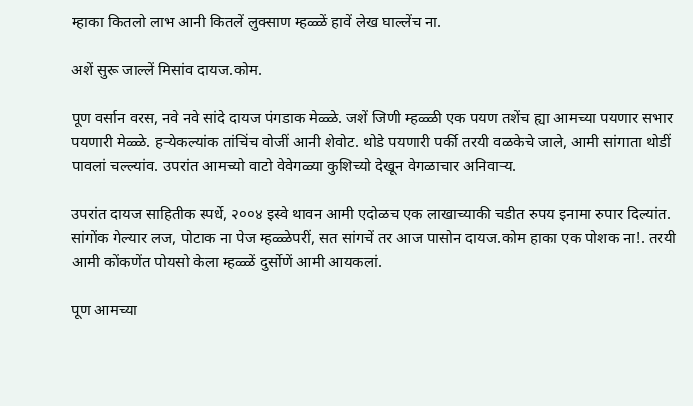म्हाका कितलो लाभ आनी कितलें लुक्साण म्हळ्ळें हावें लेख घाल्लेंच ना.

अशें सुरू जाल्लें मिसांव दायज.कोम.

पूण वर्सान वरस, नवे नवे सांदे दायज पंगडाक मेळ्ळे. जशें जिणी म्हळ्ळी एक पयण तशेंच ह्या आमच्या पयणार सभार पयणारी मेळ्ळे. हऱ्येकल्यांक तांचिंच वोजीं आनी शेवोट. थोडे पयणारी पर्की तर‌यी वळकेचे जाले, आमी सांगाता थोडीं पावलां चल्ल्यांव. उपरांत आमच्यो वाटो वेवेगळ्या कुशिच्यो देखून वेगळाचार अनिवाऱ्य.

उपरांत दायज साहितीक स्पर्धे, २००४ इस्वे थावन आमी एदोळ‌च एक लाखाच्याकी चडीत रुपय इनामा रुपार दिल्यांत. सांगोंक गेल्यार लज, पोटाक ना पेज म्हळ्ळेपरीं, सत सांगचें तर आज पासोन दायज.कोम हाका एक पोशक ना!. तर‌यी आमी कोंकणेंत पोयसो केला म्हळ्ळें दुर्सोणें आमी आयकलां.

पूण आमच्या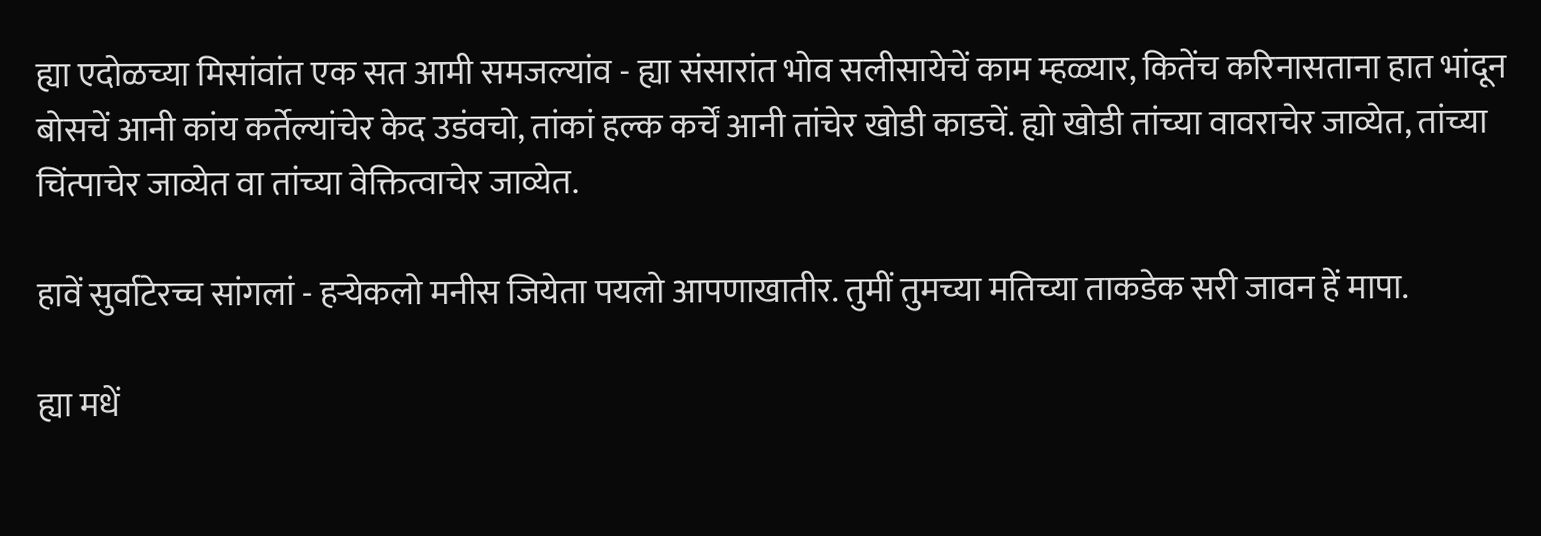ह्या एदोळच्या मिसांवांत एक सत आमी समजल्यांव - ह्या संसारांत भोव सलीसायेचें काम म्हळ्यार, कितेंच करिनासताना हात भांदून बोसचें आनी कांय कर्तेल्यांचेर केद उडंवचो, तांकां हल्क कर्चें आनी तांचेर खोडी काडचें. ह्यो खोडी तांच्या वावराचेर जाव्येत, तांच्या चिंत्पाचेर जाव्येत वा तांच्या वेक्तित्वाचेर जाव्येत.

हावें सुर्वाटेर‌च्च सांगलां - हऱ्येकलो मनीस जियेता पयलो आपणाखातीर. तुमीं तुमच्या मतिच्या ताकडेक सरी जावन हें मापा.

ह्या मधें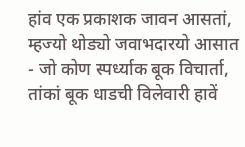हांव एक प्रकाशक जावन आसतां, म्हज्यो थोड्यो जवाभदार‍यो आसात - जो कोण स्पर्ध्याक बूक विचार्ता, तांकां बूक धाडची विलेवारी हावें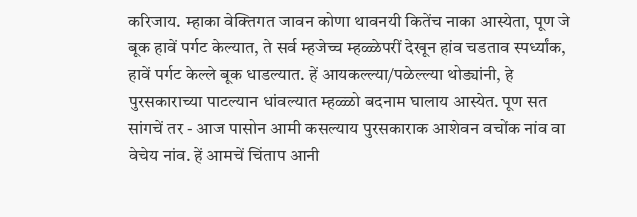करिजाय. म्हाका वेक्तिगत जावन कोणा थावन‌यी कितेंच नाका आस्येता, पूण जे बूक हावें पर्गट केल्यात, ते सर्व म्हजेच्च म्हळ्ळेपरीं देखून हांव चडताव स्पर्ध्यांक, हावें पर्गट केल्ले बूक धाडल्यात. हें आयकल्ल्या/पळेल्ल्या थोड्यांनी, हे पुरसकाराच्या पाटल्यान धांवल्यात म्हळ्ळो बदनाम घालाय आस्येत. पूण सत सांगचें तर - आज पासोन आमी कसल्याय पुरसकाराक आशेवन वचोंक नांव वा वेचेय नांव. हें आमचें चिंताप आनी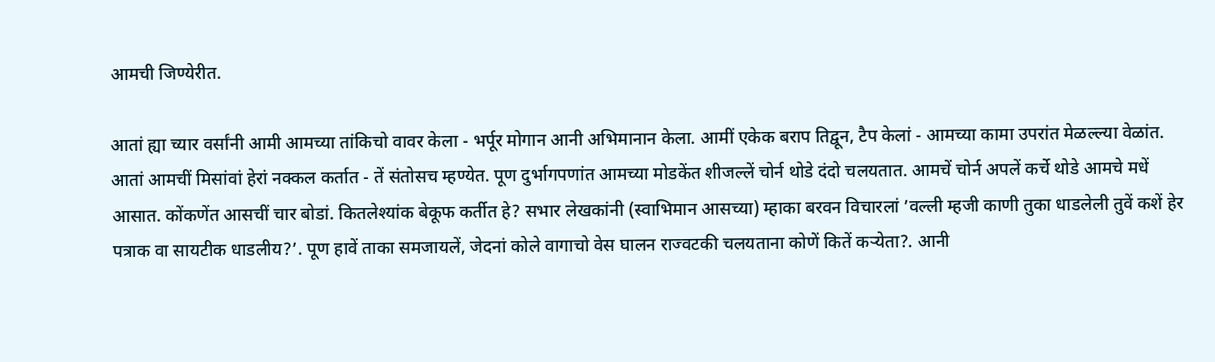आमची जिण्येरीत.

आतां ह्या च्यार वर्सांनी आमी आमच्या तांकिचो वावर केला - भर्पूर मोगान आनी अभिमानान केला. आमीं एकेक बराप तिद्वून, टैप केलां - आमच्या कामा उपरांत मेळ‌ल्ल्या वेळांत. आतां आमचीं मिसांवां हेरां नक्कल कर्तात - तें संतोस‌च म्हण्येत. पूण दुर्भागपणांत आमच्या मोडकेंत शीज‌ल्लें चोर्न थोडे दंदो चलयतात. आमचें चोर्न अपलें कर्चे थोडे आमचे मधें आसात. कोंकणेंत आसचीं चार बोडां. कितलेश्यांक बेकूफ कर्तीत हे? सभार लेखकांनी (स्वाभिमान आसच्या) म्हाका बरवन विचारलां ’वल्ली म्हजी काणी तुका धाडलेली तुवें कशें हेर पत्राक वा सायटीक धाडलीय?’. पूण हावें ताका समजायलें, जेदनां कोले वागाचो वेस घालन राज्वटकी चलयताना कोणें कितें कऱ्येता?. आनी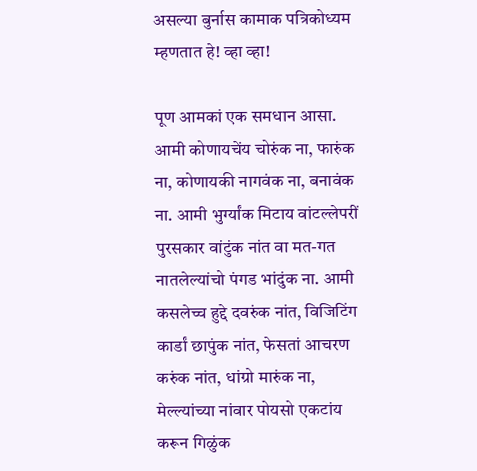असल्या बुर्नास कामाक पत्रिकोध्यम म्हणतात हे! व्हा व्हा!

पूण आमकां एक समधान आसा. आमी कोणायचेंय चोरुंक ना, फारुंक ना, कोणायकी नागवंक ना, बनावंक ना. आमी भुर्ग्यांक मिटाय वांट‌ल्लेपरीं पुरसकार वांटुंक नांत वा मत-गत नातलेल्यांचो पंगड भांदुंक ना. आमी कसलेच्च हुद्दे दवरुंक नांत, विजिटिंग कार्डां छापुंक नांत, फेसतां आचरण करुंक नांत, धांग्रो मारुंक ना, मेल्ल्यांच्या नांवार पोयसो एकटांय करून गिळुंक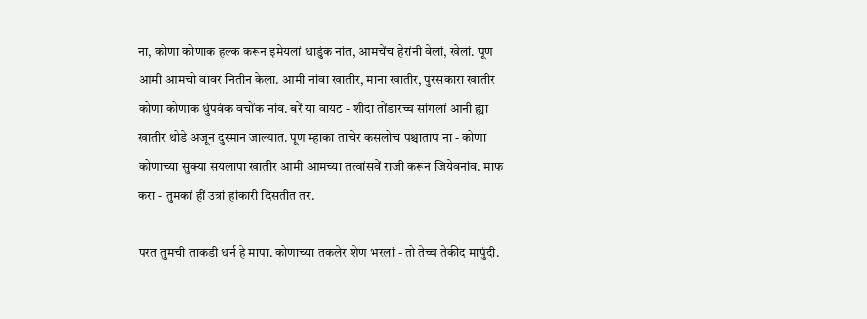ना, कोणा कोणाक हल्क करून इमेयलां धाडुंक नांत, आमचेंच हेरांनी वेलां, खेलां. पूण आमी आमचो वावर नितीन केला. आमी नांवा खातीर, माना खातीर, पुरसकारा खातीर कोणा कोणाक धुंपवंक वचोंक नांव. बरें या वायट - शीदा तोंडार‌च्च सांगलां आनी ह्या खातीर थोडे अजून दुस्मान जाल्यात. पूण म्हाका ताचेर कसलोच पश्चाताप ना - कोणा कोणाच्या सुक्या सयलापा खातीर आमी आमच्या तत्वांसवें राजी करून जियेवनांव. माफ करा - तुमकां हीं उत्रां हांकारी दिसतीत तर.

परत तुमची ताकडी धर्न हे मापा. कोणाच्या तकलेर शेण भरलां - तो तेच्च तेकीद मापुंदी.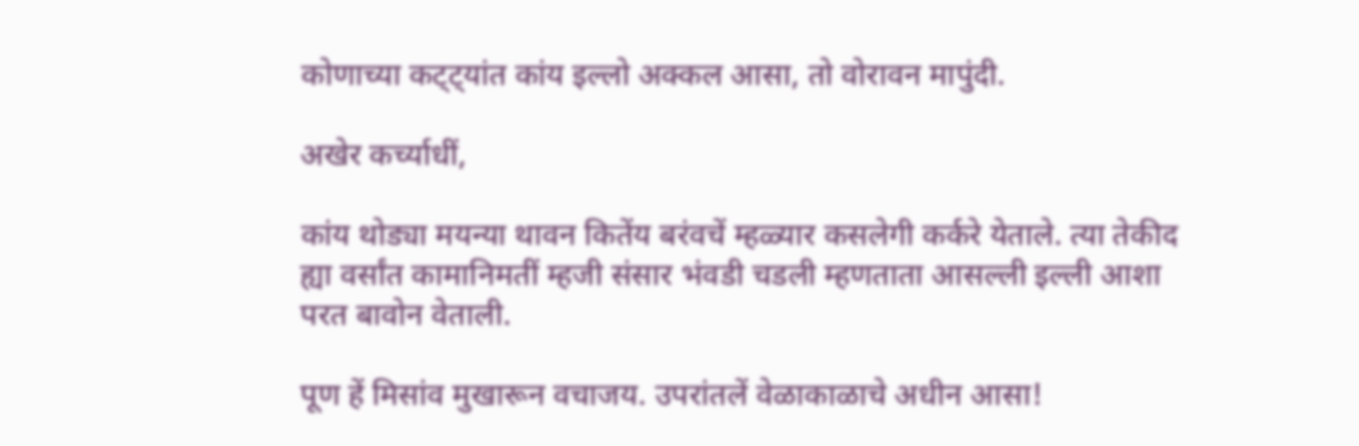कोणाच्या कट्ट्यांत कांय इल्लो अक्कल आसा, तो वोरावन मापुंदी.

अखेर कर्च्याधीं,

कांय थोड्या मयन्या थावन कितेंय बरंवचें म्हळ्यार कसलेगी कर्करे येताले. त्या तेकीद ह्या वर्सांत कामानिमतीं म्हजी संसार भंवडी चडली म्हणताता आस‌ल्ली इल्ली आशा परत बावोन वेताली.

पूण हें मिसांव मुखारून वचाजय. उपरांतलें वेळाकाळाचे अधीन आसा!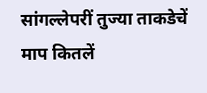सांग‌ल्लेपरीं तुज्या ताकडेचें माप कितलें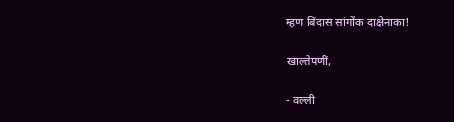म्हण बिंदास सांगोंक दाक्षेनाका!

खाल्तेपणीं,

- वल्ली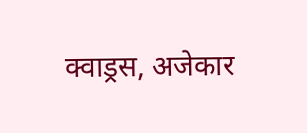क्वाड्रस, अजेकार